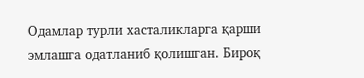Одамлар турли хасталикларга қарши эмлашга одатланиб қолишган. Бироқ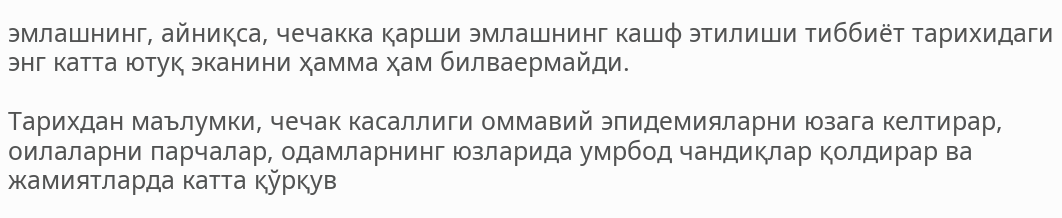эмлашнинг, айниқса, чечакка қарши эмлашнинг кашф этилиши тиббиёт тарихидаги энг катта ютуқ эканини ҳамма ҳам билваермайди.

Тарихдан маълумки, чечак касаллиги оммавий эпидемияларни юзага келтирар,  оилаларни парчалар, одамларнинг юзларида умрбод чандиқлар қолдирар ва жамиятларда катта қўрқув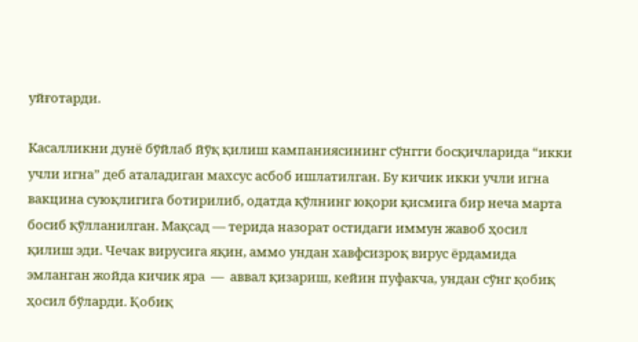уйғотарди.

Касалликни дунё бўйлаб йўқ қилиш кампаниясининг сўнгги босқичларида “икки учли игна” деб аталадиган махсус асбоб ишлатилган. Бу кичик икки учли игна вакцина суюқлигига ботирилиб, одатда қўлнинг юқори қисмига бир неча марта босиб қўлланилган. Мақсад — терида назорат остидаги иммун жавоб ҳосил қилиш эди. Чечак вирусига яқин, аммо ундан хавфсизроқ вирус ёрдамида эмланган жойда кичик яра  —  аввал қизариш, кейин пуфакча, ундан сўнг қобиқ ҳосил бўларди. Қобиқ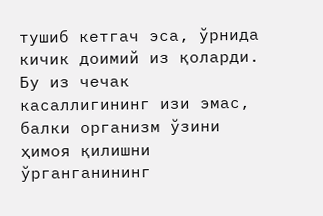тушиб кетгач эса, ўрнида кичик доимий из қоларди. Бу из чечак касаллигининг изи эмас, балки организм ўзини ҳимоя қилишни ўрганганининг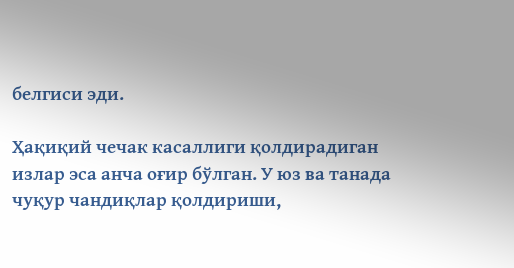белгиси эди.

Ҳақиқий чечак касаллиги қолдирадиган излар эса анча оғир бўлган. У юз ва танада чуқур чандиқлар қолдириши,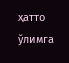ҳатто ўлимга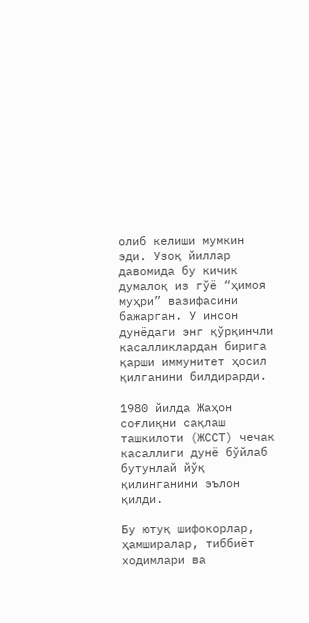олиб келиши мумкин эди. Узоқ йиллар давомида бу кичик думалоқ из гўё “ҳимоя муҳри” вазифасини бажарган. У инсон дунёдаги энг қўрқинчли касалликлардан бирига қарши иммунитет ҳосил қилганини билдирарди.

1980 йилда Жаҳон соғлиқни сақлаш ташкилоти (ЖССТ) чечак касаллиги дунё бўйлаб бутунлай йўқ қилинганини эълон қилди.

Бу ютуқ шифокорлар, ҳамширалар, тиббиёт ходимлари ва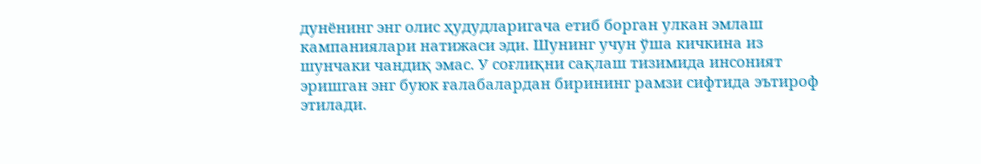дунёнинг энг олис ҳудудларигача етиб борган улкан эмлаш кампаниялари натижаси эди. Шунинг учун ўша кичкина из шунчаки чандиқ эмас. У соғлиқни сақлаш тизимида инсоният эришган энг буюк ғалабалардан бирининг рамзи сифтида эътироф этилади.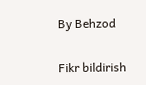By Behzod

Fikr bildirish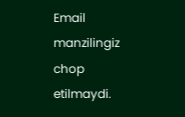Email manzilingiz chop etilmaydi.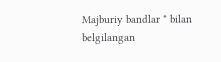Majburiy bandlar * bilan belgilangan